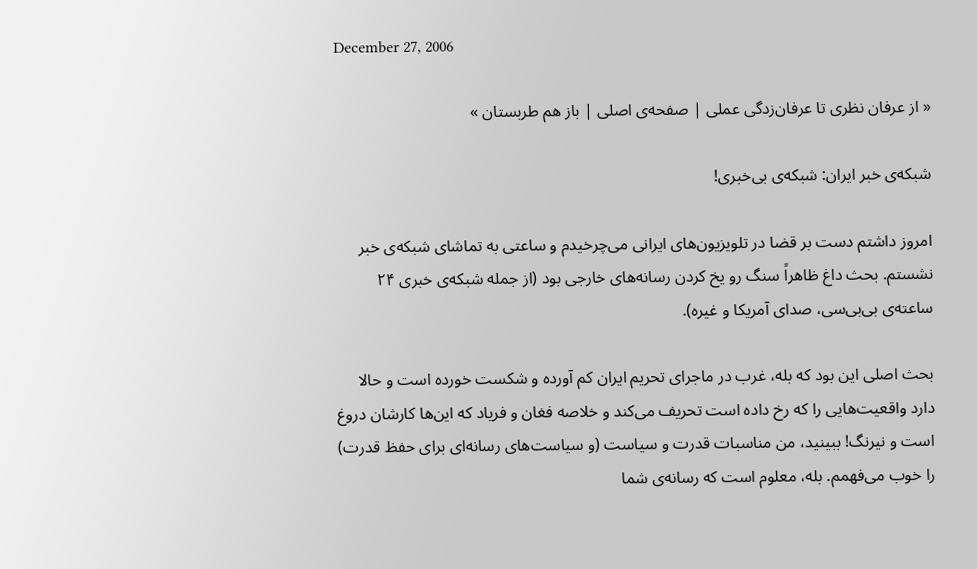December 27, 2006

« از عرفان نظری تا عرفان‌زدگی عملی | صفحه‌ی اصلی | باز هم طربستان »

شبکه‌ی خبر ايران: شبکه‌ی بی‌خبری!

امروز داشتم دست بر قضا در تلويزیون‌های ايرانی می‌چرخيدم و ساعتی به تماشای شبکه‌ی خبر نشستم. بحث داغ ظاهراً سنگ رو يخ کردن رسانه‌های خارجی بود (از جمله‌ شبکه‌ی خبری ۲۴ ساعته‌ی بی‌بی‌سی،‌ صدای آمريکا و غيره).

بحث اصلی اين بود که بله، غرب در ماجرای تحريم ايران کم آورده و شکست خورده است و حالا دارد واقعيت‌هايی را که رخ داده است تحريف می‌کند و خلاصه فغان و فرياد که اين‌ها کارشان دروغ است و نيرنگ! ببينيد، من مناسبات قدرت و سياست (و سياست‌های رسانه‌ای برای حفظ قدرت) را خوب می‌فهمم. بله، معلوم است که رسانه‌‌ی شما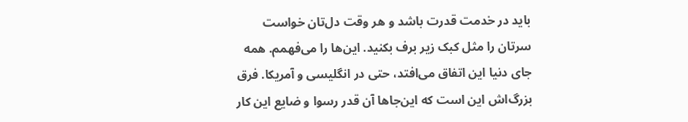بايد در خدمت قدرت باشد و هر وقت دل‌تان خواست سرتان را مثل کبک زير برف بکنيد. اين‌ها را می‌فهمم. همه جای دنيا اين اتفاق می‌افتد، حتی در انگليسی و آمريکا. فرق بزرگ‌اش اين است که اين‌جاها آن قدر رسوا و ضايع اين کار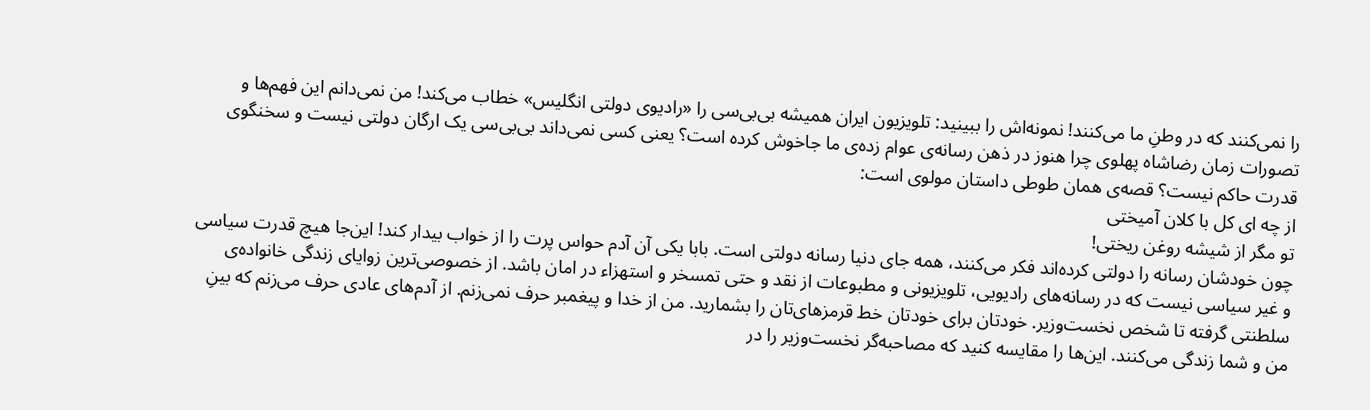را نمی‌کنند که در وطنِ ما می‌کنند! نمونه‌اش را ببينيد: تلويزيون ايران هميشه بی‌بی‌سی را «راديوی دولتی انگليس» خطاب می‌کند! من نمی‌دانم اين فهم‌ها و تصورات زمان رضاشاه پهلوی چرا هنوز در ذهن رسانه‌ی عوام زده‌ی ما جاخوش کرده است؟ يعنی کسی نمی‌داند بی‌بی‌سی يک ارگان دولتی نيست و سخنگوی قدرت حاکم نيست؟ قصه‌ی همان طوطی داستان مولوی است:
از چه ای کل با کلان آميختی
تو مگر از شيشه روغن ريختی!
چون خودشان رسانه را دولتی کرده‌اند فکر می‌کنند، همه جای دنيا رسانه دولتی است. بابا يکی آن آدم حواس پرت را از خواب بيدار کند! اين‌جا هيچ قدرت سياسی و غير سياسی نيست که در رسانه‌های راديويی، تلويزيونی و مطبوعات از نقد و حتی تمسخر و استهزاء در امان باشد. از خصوصی‌ترين زوايای زندگی خانواده‌ی سلطنتی گرفته تا شخص نخست‌وزير. خودتان برای خودتان خط قرمزهای‌تان را بشماريد. من از خدا و پيغمبر حرف نمی‌زنم. از آدم‌های عادی حرف می‌زنم که بينِ من و شما زندگی می‌کنند. اين‌ها را مقايسه کنيد که مصاحبه‌گر نخست‌وزير را در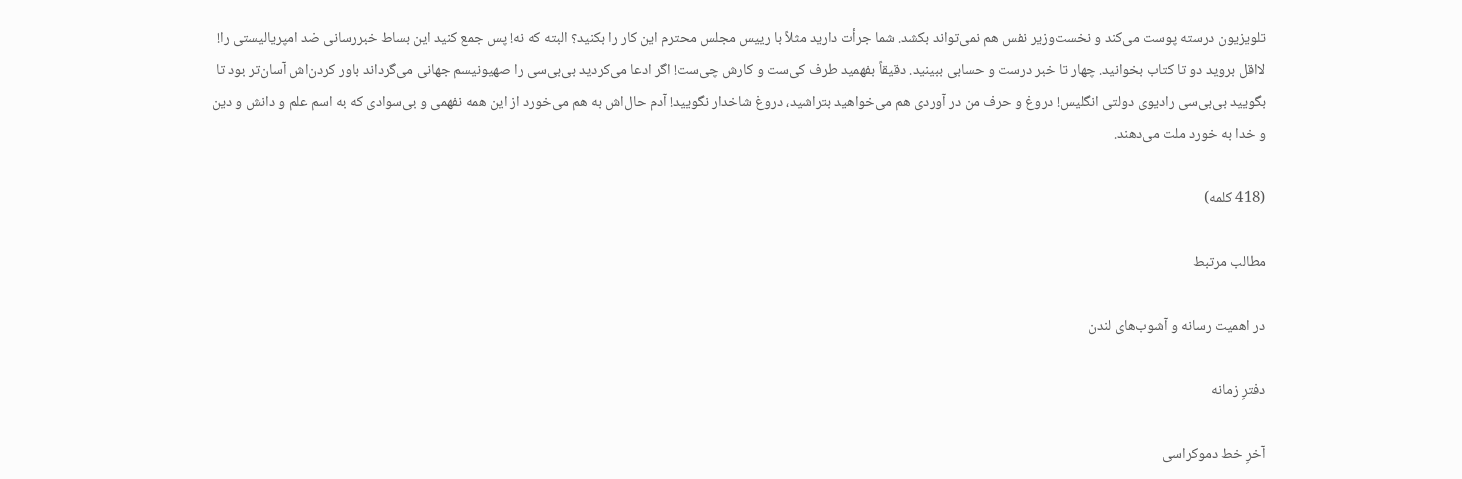تلويزيون درسته پوست می‌کند و نخست‌وزير نفس هم نمی‌تواند بکشد. شما جرأت داريد مثلاً با رييس مجلس‌ محترم اين‌ کار را بکنيد؟ البته که نه! پس جمع کنيد اين بساط خبررسانی ضد امپرياليستی را! لااقل برويد دو تا کتاب بخوانيد. چهار تا خبر درست و حسابی ببينيد. دقيقاً بفهميد طرف کی‌ست و کارش چی‌ست! اگر ادعا می‌کرديد بی‌بی‌سی را صهيونيسم جهانی می‌گرداند باور کردن‌اش آسان‌تر بود تا بگوييد بی‌بی‌سی راديوی دولتی انگليس! دروغ و حرف من در آوردی هم می‌خواهيد بتراشيد، دروغ شاخدار نگوييد! آدم حال‌اش به هم می‌خورد از اين همه نفهمی و بی‌سوادی که به اسم علم و دانش و دين و خدا به خورد ملت می‌دهند.

(418 کلمه)

مطالب مرتبط

در اهميت رسانه و آشوب‌های لندن

دفترِ زمانه

آخرِ خط دموکراسی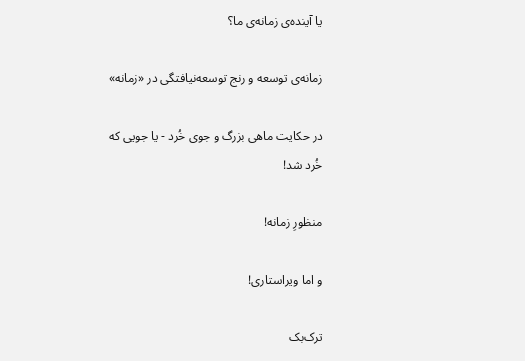يا آينده‌ی زمانه‌ی ما؟

زمانه‌ی توسعه و رنج توسعه‌نيافتگی در «زمانه»

در حکايت ماهی بزرگ و جوی خُرد - يا جویی که خُرد شد!

منظورِ زمانه!

و اما ويراستاری!

ترک‌بک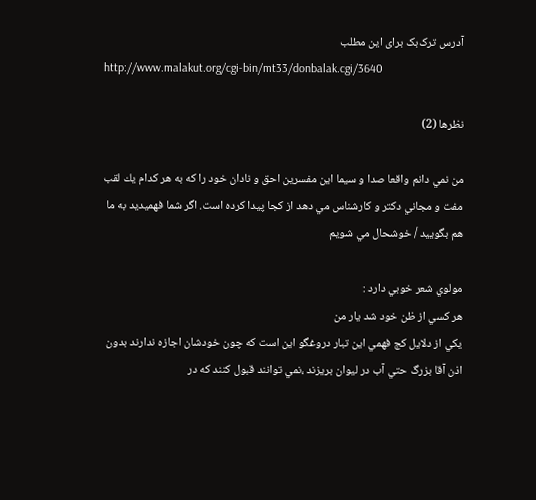آدرس ترک‌بک برای اين مطلب
http://www.malakut.org/cgi-bin/mt33/donbalak.cgi/3640

نظرها (2)

من نمي دانم واقعا صدا و سيما اين مفسرين احق و نادان خود را كه به هر كدام يك لقب مفت و مجاني دكتر و كارشناس مي دهد از كجا پيدا كرده است. اگر شما فهميديد به ما هم بگوييد / خوشحال مي شويم

مولوي شعر خوبي دارد :
هر کسي از ظن خود شد يار من
يکي از دلايل کج فهمي اين تبار دروغگو اين است که چون خودشان اجازه ندارند بدون اذن آقا بزرگ حتي آب در ليوان بريزند ،نمي توانند قبول کنند که در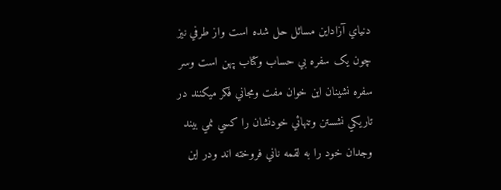دنياي آزاداين مسائل حل شده است واز طرفي نيز چون يک سفره بي حساب وکتاب پهن است وسر سفره نشينان اين خوان مفت ومجاني فکر ميکنند در تاريکي نشستن وتنهائي خودنشان را کسي نمي بيند وجدان خود را به لقمه ناني فروخته اند ودر اين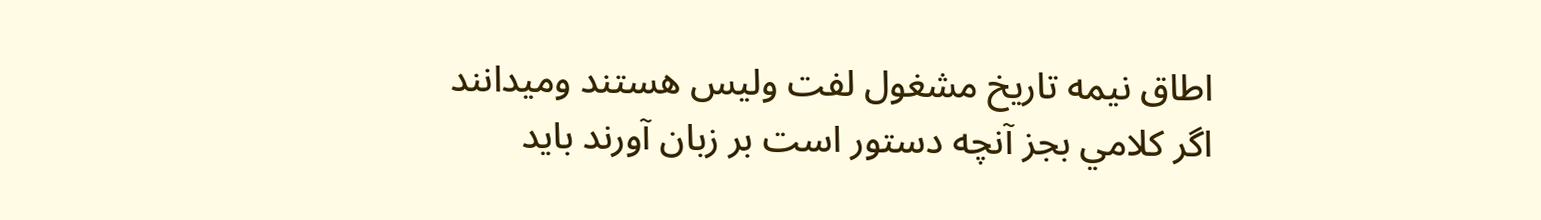اطاق نيمه تاريخ مشغول لفت وليس هستند وميدانند اگر کلامي بجز آنچه دستور است بر زبان آورند بايد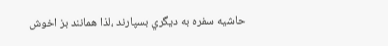حاشيه سفره به ديگري بسپارند ،لذا همانند بز اخوش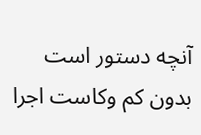آنچه دستور است بدون کم وکاست اجرا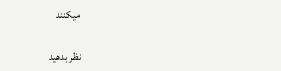ميکنند

نظر بدهيد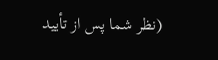(نظر شما پس از تأييد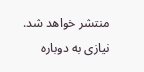منتشر خواهد شد. نيازی به دوباره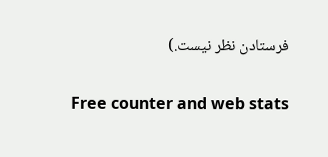فرستادن نظر نيست.)

Free counter and web stats